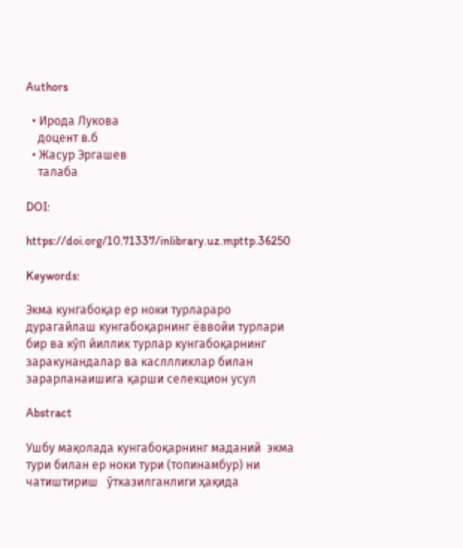Authors

  • Ирода Лукова
    доцент в.б
  • Жасур Эргашев
    талаба

DOI:

https://doi.org/10.71337/inlibrary.uz.mpttp.36250

Keywords:

Экма кунгабоқар ер ноки турлараро дурагайлаш кунгабоқарнинг ёввойи турлари бир ва кўп йиллик турлар кунгабоқарнинг заракунандалар ва касллликлар билан зарарланаишига қарши селекцион усул

Abstract

Ушбу мақолада кунгабоқарнинг маданий  экма тури билан ер ноки тури (топинамбур) ни  чатиштириш   ўтказилганлиги ҳақида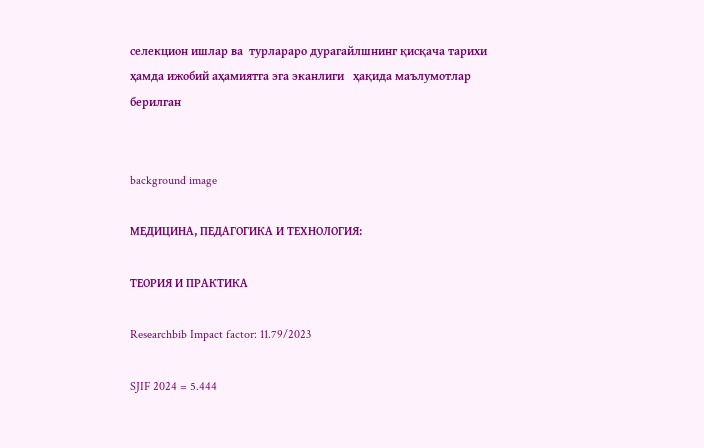селекцион ишлар ва  турлараро дурагайлшнинг қисқача тарихи ҳамда ижобий аҳамиятга эга эканлиги   ҳақида маълумотлар  берилган


background image

МЕДИЦИНА, ПЕДАГОГИКА И ТЕХНОЛОГИЯ:

ТЕОРИЯ И ПРАКТИКА

Researchbib Impact factor: 11.79/2023

SJIF 2024 = 5.444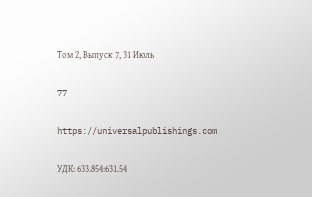Том 2, Выпуск 7, 31 Июль

77

https://universalpublishings.com

УДК: 633.854:631.54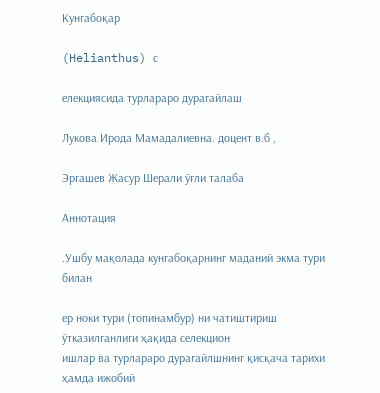Кунгабоқар

(Helianthus) с

елекциясида турлараро дурагайлаш

Лукова Ирода Мамадалиевна. доцент в.б ,

Эргашев Жасур Шерали ўғли талаба

Аннотация

.Ушбу мақолада кунгабоқарнинг маданий экма тури билан

ер ноки тури (топинамбур) ни чатиштириш ўтказилганлиги ҳақида селекцион
ишлар ва турлараро дурагайлшнинг қисқача тарихи ҳамда ижобий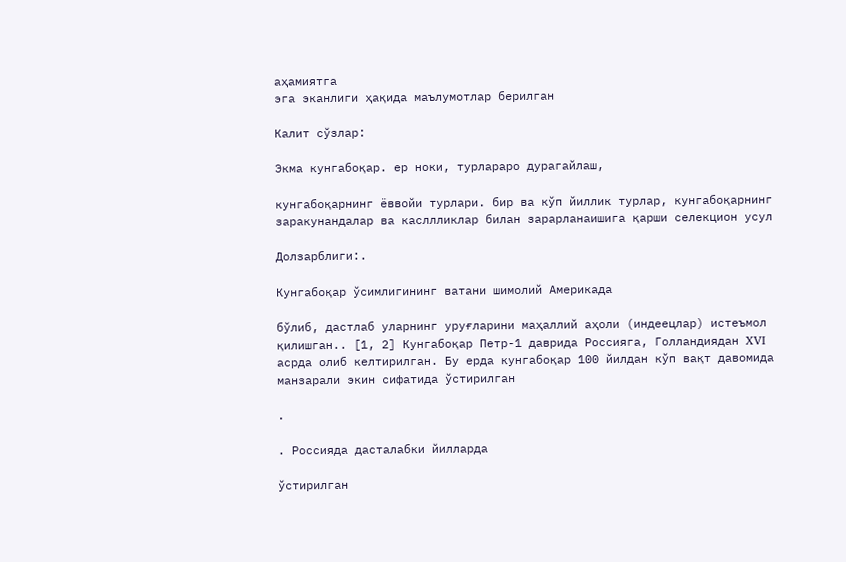аҳамиятга
эга эканлиги ҳақида маълумотлар берилган

Калит сўзлар:

Экма кунгабоқар. ер ноки, турлараро дурагайлаш,

кунгабоқарнинг ёввойи турлари. бир ва кўп йиллик турлар, кунгабоқарнинг
заракунандалар ва касллликлар билан зарарланаишига қарши селекцион усул

Долзарблиги:.

Кунгабоқар ўсимлигининг ватани шимолий Америкада

бўлиб, дастлаб уларнинг уруғларини маҳаллий аҳоли (индеецлар) истеъмол
қилишган.. [1, 2] Кунгабоқар Петр-1 даврида Россияга, Голландиядан XVI
асрда олиб келтирилган. Бу ерда кунгабоқар 100 йилдан кўп вақт давомида
манзарали экин сифатида ўстирилган

.

. Россияда дасталабки йилларда

ўстирилган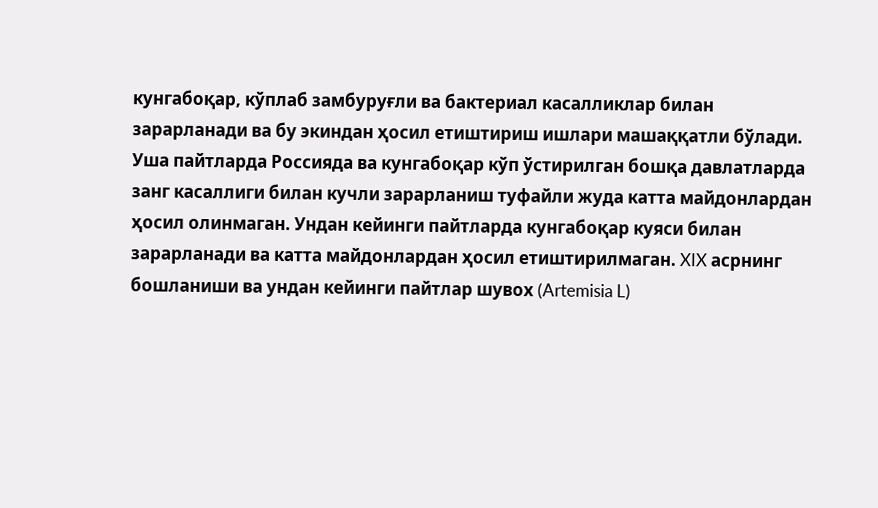кунгабоқар, кўплаб замбуруғли ва бактериал касалликлар билан
зарарланади ва бу экиндан ҳосил етиштириш ишлари машаққатли бўлади.
Уша пайтларда Россияда ва кунгабоқар кўп ўстирилган бошқа давлатларда
занг касаллиги билан кучли зарарланиш туфайли жуда катта майдонлардан
ҳосил олинмаган. Ундан кейинги пайтларда кунгабоқар куяси билан
зарарланади ва катта майдонлардан ҳосил етиштирилмаган. XIX асрнинг
бошланиши ва ундан кейинги пайтлар шувох (Artemisia L)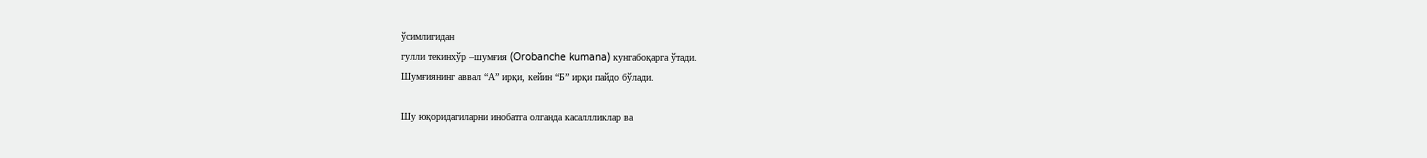ўсимлигидан
гулли текинхўр –шумғия (Orobanche kumana) кунгабоқарга ўтади.
Шумғиянинг аввал “А” ирқи, кейин “Б” ирқи пайдо бўлади.

Шу юқоридагиларни инобатга олганда касаллликлар ва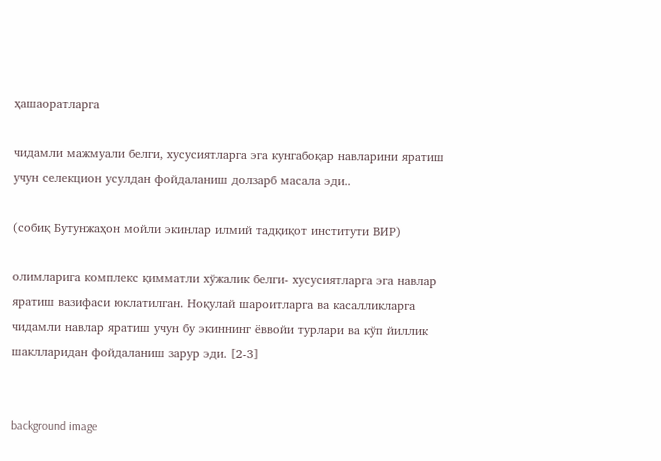ҳашаоратларга

чидамли мажмуали белги, хусусиятларга эга кунгабоқар навларини яратиш
учун селекцион усулдан фойдаланиш долзарб масала эди..

(собиқ Бутунжаҳон мойли экинлар илмий тадқиқот институти ВИР)

олимларига комплекс қимматли хўжалик белги- хусусиятларга эга навлар
яратиш вазифаси юклатилган. Ноқулай шароитларга ва касалликларга
чидамли навлар яратиш учун бу экиннинг ёввойи турлари ва кўп йиллик
шаклларидан фойдаланиш зарур эди. [2-3]


background image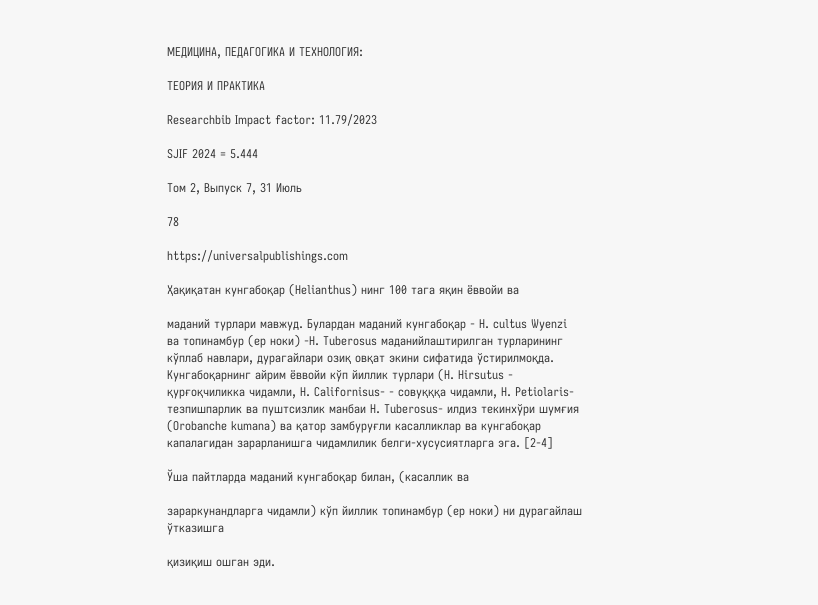МЕДИЦИНА, ПЕДАГОГИКА И ТЕХНОЛОГИЯ:

ТЕОРИЯ И ПРАКТИКА

Researchbib Impact factor: 11.79/2023

SJIF 2024 = 5.444

Том 2, Выпуск 7, 31 Июль

78

https://universalpublishings.com

Ҳақиқатан кунгабоқар (Helianthus) нинг 100 тага яқин ёввойи ва

маданий турлари мавжуд. Булардан маданий кунгабоқар - H. cultus Wyenzi
ва топинамбур (ер ноки) -H. Tuberosus маданийлаштирилган турларининг
кўплаб навлари, дурагайлари озиқ овқат экини сифатида ўстирилмоқда.
Кунгабоқарнинг айрим ёввойи кўп йиллик турлари (H. Hirsutus -
қурғоқчиликка чидамли, H. Californisus- - совуқққа чидамли, H. Petiolaris-
тезпишпарлик ва пуштсизлик манбаи H. Tuberosus- илдиз текинхўри шумғия
(Orobanche kumana) ва қатор замбуруғли касалликлар ва кунгабоқар
капалагидан зарарланишга чидамлилик белги-хусусиятларга эга. [2-4]

Ўша пайтларда маданий кунгабоқар билан, (касаллик ва

зараркунандларга чидамли) кўп йиллик топинамбур (ер ноки) ни дурагайлаш
ўтказишга

қизиқиш ошган эди.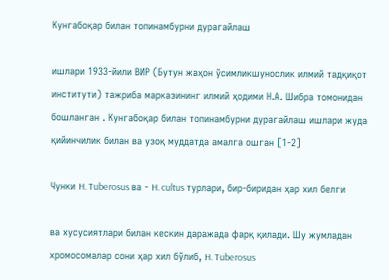Кунгабоқар билан топинамбурни дурагайлаш

ишлари 1933-йили ВИР (Бутун жаҳон ўсимликшунослик илмий тадқиқот
институти) тажриба марказининг илмий ҳодими Н.А. Шибра томонидан
бошланган . Кунгабоқар билан топинамбурни дурагайлаш ишлари жуда
қийинчилик билан ва узоқ муддатда амалга ошган [1-2]

Чунки H. Tuberosus ва - H. cultus турлари, бир-биридан ҳар хил белги

ва хусусиятлари билан кескин даражада фарқ қилади. Шу жумладан
хромосомалар сони ҳар хил бўлиб, H. Tuberosus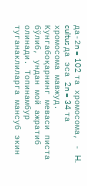да-2n = 102 та хромосома, - H.
cultus да эса 2n = 34 та хромосома мавжуд. Кунгабоқарнинг меваси писта
бўлиб, ундан мой ажратиб олинади. Топинамбур туганаклиларга мансуб экин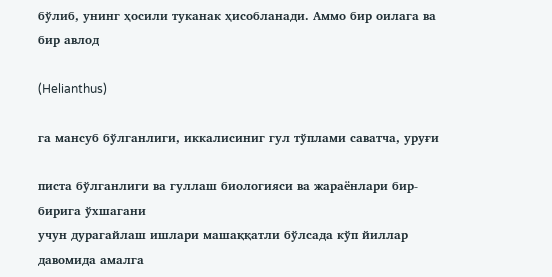бўлиб, унинг ҳосили туканак ҳисобланади. Аммо бир оилага ва бир авлод

(Helianthus)

га мансуб бўлганлиги, иккалисиниг гул тўплами саватча, уруғи

писта бўлганлиги ва гуллаш биологияси ва жараёнлари бир-бирига ўхшагани
учун дурагайлаш ишлари машаққатли бўлсада кўп йиллар давомида амалга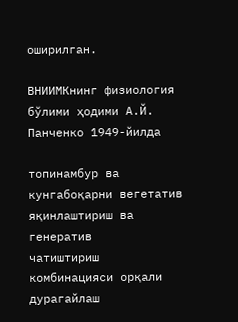оширилган.

ВНИИМКнинг физиология бўлими ҳодими А.Й. Панченко 1949-йилда

топинамбур ва кунгабоқарни вегетатив яқинлаштириш ва генератив
чатиштириш комбинацияси орқали дурагайлаш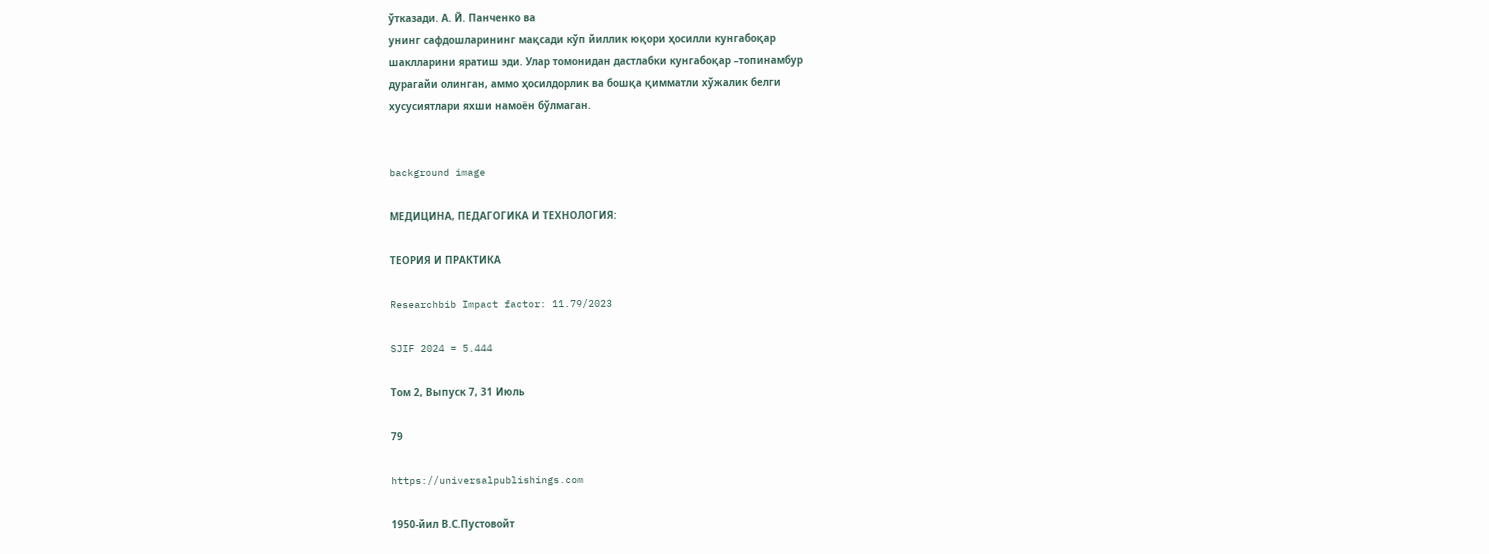ўтказади. А. Й. Панченко ва
унинг сафдошларининг мақсади кўп йиллик юқори ҳосилли кунгабоқар
шаклларини яратиш эди. Улар томонидан дастлабки кунгабоқар –топинамбур
дурагайи олинган, аммо ҳосилдорлик ва бошқа қимматли хўжалик белги
хусусиятлари яхши намоён бўлмаган.


background image

МЕДИЦИНА, ПЕДАГОГИКА И ТЕХНОЛОГИЯ:

ТЕОРИЯ И ПРАКТИКА

Researchbib Impact factor: 11.79/2023

SJIF 2024 = 5.444

Том 2, Выпуск 7, 31 Июль

79

https://universalpublishings.com

1950-йил В.С.Пустовойт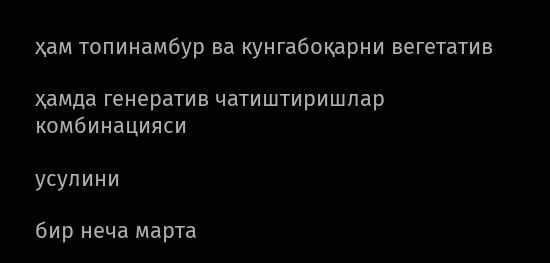ҳам топинамбур ва кунгабоқарни вегетатив

ҳамда генератив чатиштиришлар комбинацияси

усулини

бир неча марта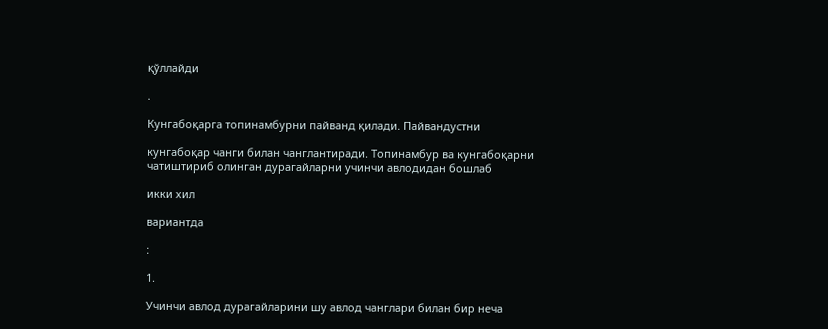қўллайди

.

Кунгабоқарга топинамбурни пайванд қилади. Пайвандустни

кунгабоқар чанги билан чанглантиради. Топинамбур ва кунгабоқарни
чатиштириб олинган дурагайларни учинчи авлодидан бошлаб

икки хил

вариантда

:

1.

Учинчи авлод дурагайларини шу авлод чанглари билан бир неча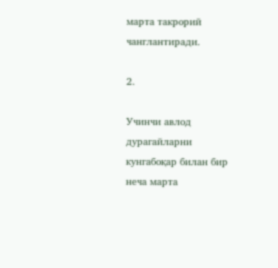марта такрорий чанглантиради.

2.

Учинчи авлод дурагайларни кунгабоқар билан бир неча марта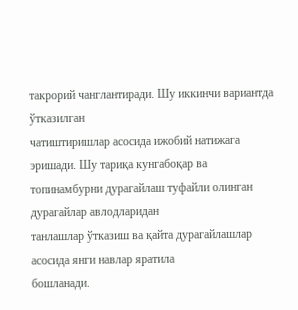такрорий чанглантиради. Шу иккинчи вариантда ўтказилган
чатиштиришлар асосида ижобий натижага эришади. Шу тариқа кунгабоқар ва
топинамбурни дурагайлаш туфайли олинган дурагайлар авлодларидан
танлашлар ўтказиш ва қайта дурагайлашлар асосида янги навлар яратила
бошланади.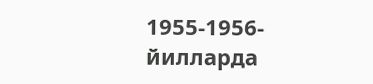1955-1956-йилларда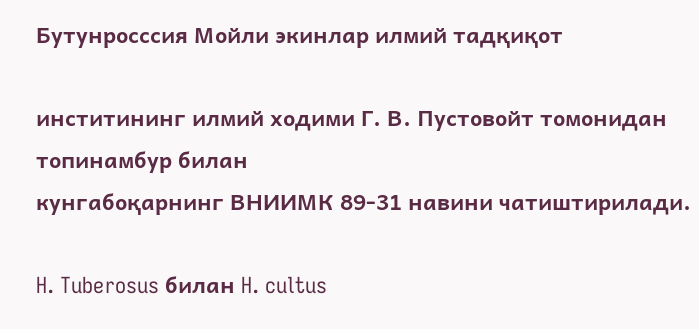Бутунросссия Мойли экинлар илмий тадқиқот

инститининг илмий ходими Г. В. Пустовойт томонидан топинамбур билан
кунгабоқарнинг ВНИИМК 89-31 навини чатиштирилади.

H. Tuberosus билан H. cultus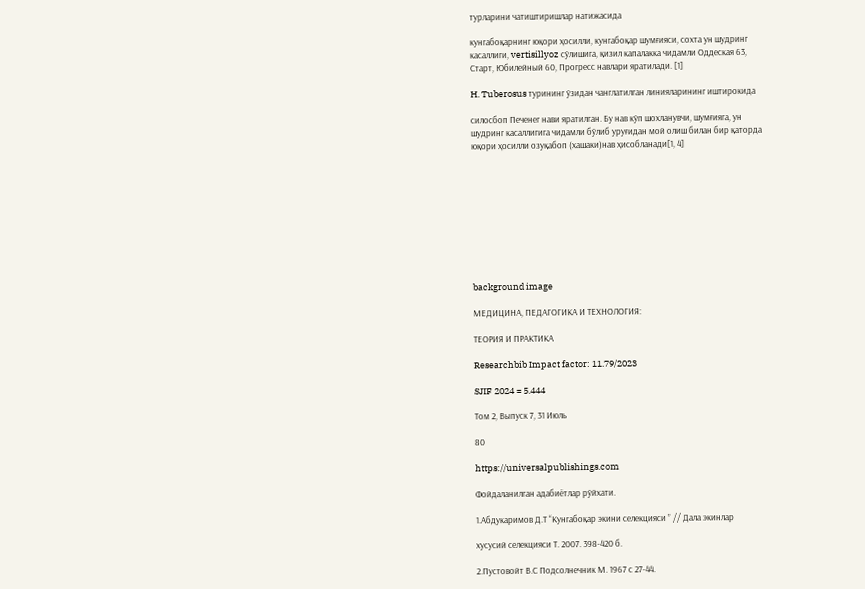турларини чатиштиришлар натижасида

кунгабоқарнинг юқори ҳосилли, кунгабоқар шумғияси, сохта ун шудринг
касаллиги, vertisillyoz сўлишига, қизил капалакка чидамли Оддеская 63,
Старт, Юбилейный 60, Прогресс навлари яратилади. [1]

H. Tuberosus турининг ўзидан чанглатилган линияларининг иштирокида

силосбоп Печенег нави яратилган. Бу нав кўп шохланувчи, шумғияга, ун
шудринг касаллигига чидамли бўлиб уруғидан мой олиш билан бир қаторда
юқори ҳосилли озуқабоп (хашаки)нав ҳисобланади[1, 4]










background image

МЕДИЦИНА, ПЕДАГОГИКА И ТЕХНОЛОГИЯ:

ТЕОРИЯ И ПРАКТИКА

Researchbib Impact factor: 11.79/2023

SJIF 2024 = 5.444

Том 2, Выпуск 7, 31 Июль

80

https://universalpublishings.com

Фойдаланилган адабиётлар рўйхати.

1.Абдукаримов Д.Т “Кунгабоқар экини селекцияси ” // Дала экинлар

хусусий селекцияси Т. 2007. 398-420 б.

2.Пустовойт В.С Подсолнечник М. 1967 с 27-44.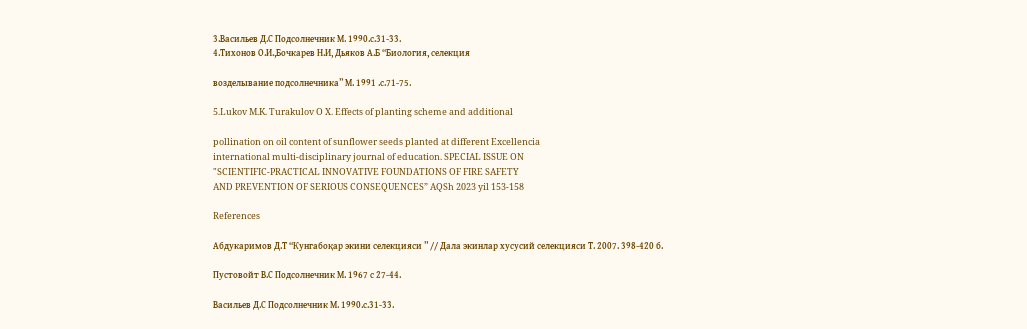3.Васильев Д.С Подсолнечник М. 1990.с.31-33.
4.Тихонов О.И.,Бочкарев Н.И, Дьяков А.Б “Биология, селекция

возделывание подсолнечника” М. 1991 .с.71-75.

5.Lukov M.K. Turakulov O X. Effects of planting scheme and additional

pollination on oil content of sunflower seeds planted at different Excellencia
international multi-disciplinary journal of education. SPECIAL ISSUE ON
"SCIENTIFIC-PRACTICAL INNOVATIVE FOUNDATIONS OF FIRE SAFETY
AND PREVENTION OF SERIOUS CONSEQUENCES” AQSh 2023 yil 153-158

References

Абдукаримов Д.Т “Кунгабоқар экини селекцияси ” // Дала экинлар хусусий селекцияси Т. 2007. 398-420 б.

Пустовойт В.С Подсолнечник М. 1967 с 27-44.

Васильев Д.С Подсолнечник М. 1990.с.31-33.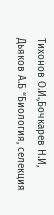Тихонов О.И.,Бочкарев Н.И, Дьяков А.Б “Биология, селекция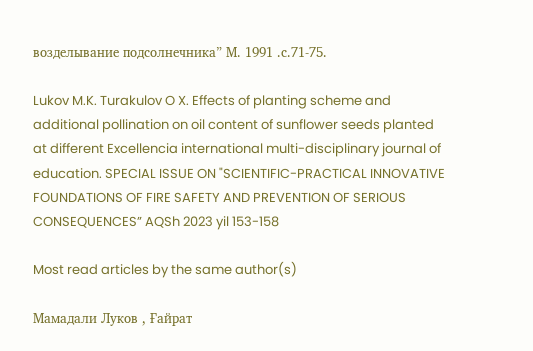возделывание подсолнечника” М. 1991 .с.71-75.

Lukov M.K. Turakulov O X. Effects of planting scheme and additional pollination on oil content of sunflower seeds planted at different Excellencia international multi-disciplinary journal of education. SPECIAL ISSUE ON "SCIENTIFIC-PRACTICAL INNOVATIVE FOUNDATIONS OF FIRE SAFETY AND PREVENTION OF SERIOUS CONSEQUENCES” AQSh 2023 yil 153-158

Most read articles by the same author(s)

Мамадали Луков , Ғайрат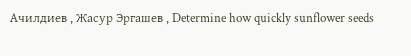Ачилдиев , Жасур Эргашев , Determine how quickly sunflower seeds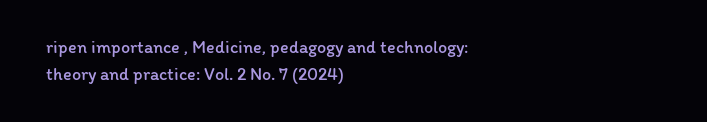ripen importance , Medicine, pedagogy and technology: theory and practice: Vol. 2 No. 7 (2024)